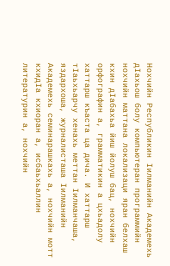Нохчийн Республикин Iилманийн Академехь дIахьош болу компьютеран программийн нохчийн маттана локализаци яран белхаш кхин дIабахьа йиш йолуш бац, нохчийн орфографин а, грамматикин а цхьадолу хаттарш къаста ца дича. И хаттарш тIаьхьарчу хенахь меттан Iилманчаша, яздархоша, журналисташа Iилманийн Академехь семинарашкахь а, нохчийн мотт кхидIа кхиоран а, исбаьхьаллин литературин а, нохчийн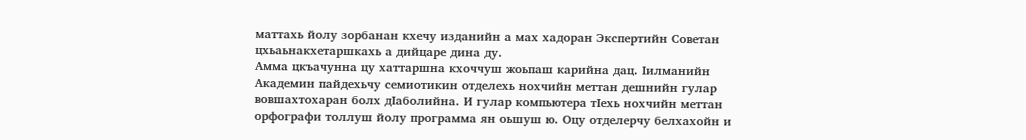маттахь йолу зорбанан кхечу изданийн а мах хадоран Экспертийн Советан цхьаьнакхетаршкахь а дийцаре дина ду.
Амма цкъачунна цу хаттаршна кхоччуш жоьпаш карийна дац. Iилманийн Академин пайдехьчу семиотикин отделехь нохчийн меттан дешнийн гулар вовшахтохаран болх дIаболийна. И гулар компьютера тIехь нохчийн меттан орфографи толлуш йолу программа ян оьшуш ю. Оцу отделерчу белхахойн и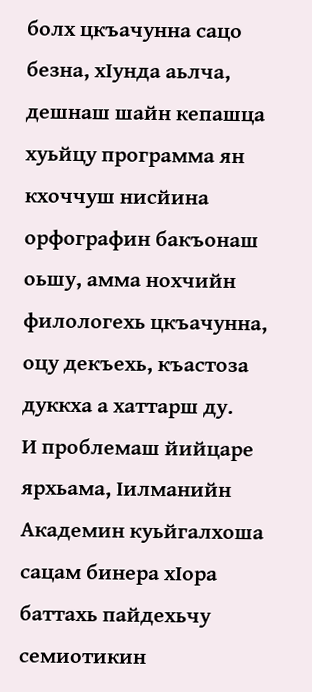болх цкъачунна сацо безна, хIунда аьлча, дешнаш шайн кепашца хуьйцу программа ян кхоччуш нисйина орфографин бакъонаш оьшу, амма нохчийн филологехь цкъачунна, оцу декъехь, къастоза дуккха а хаттарш ду.
И проблемаш йийцаре ярхьама, Iилманийн Академин куьйгалхоша сацам бинера хIора баттахь пайдехьчу семиотикин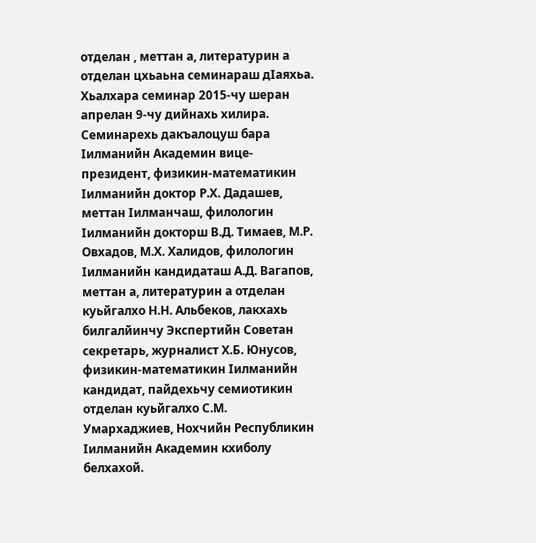отделан , меттан а, литературин а отделан цхьаьна семинараш дIаяхьа.
Хьалхара семинар 2015-чу шеран апрелан 9-чу дийнахь хилира. Семинарехь дакъалоцуш бара Iилманийн Академин вице-президент, физикин-математикин Iилманийн доктор Р.Х. Дадашев, меттан Iилманчаш, филологин Iилманийн докторш В.Д. Тимаев, М.Р. Овхадов, М.Х. Халидов, филологин Iилманийн кандидаташ А.Д. Вагапов, меттан а, литературин а отделан куьйгалхо Н.Н. Альбеков, лакхахь билгалйинчу Экспертийн Советан секретарь, журналист Х.Б. Юнусов, физикин-математикин Iилманийн кандидат, пайдехьчу семиотикин отделан куьйгалхо С.М. Умархаджиев, Нохчийн Республикин Iилманийн Академин кхиболу белхахой.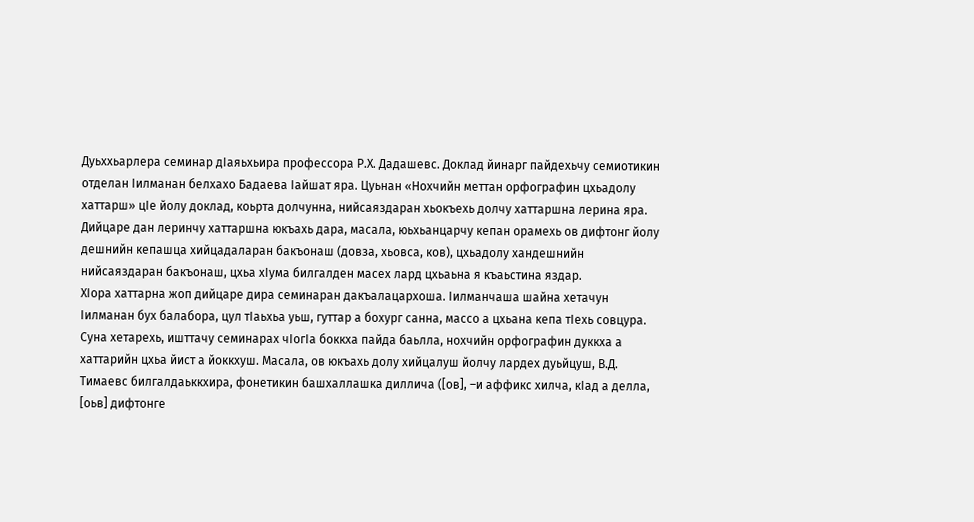Дуьххьарлера семинар дIаяьхьира профессора Р.Х. Дадашевс. Доклад йинарг пайдехьчу семиотикин отделан Iилманан белхахо Бадаева Iайшат яра. Цуьнан «Нохчийн меттан орфографин цхьадолу хаттарш» цIе йолу доклад, коьрта долчунна, нийсаяздаран хьокъехь долчу хаттаршна лерина яра. Дийцаре дан леринчу хаттаршна юкъахь дара, масала, юьхьанцарчу кепан орамехь ов дифтонг йолу дешнийн кепашца хийцадаларан бакъонаш (довза, хьовса, ков), цхьадолу хандешнийн нийсаяздаран бакъонаш, цхьа хIума билгалден масех лард цхьаьна я къаьстина яздар.
ХIора хаттарна жоп дийцаре дира семинаран дакъалацархоша. Iилманчаша шайна хетачун Iилманан бух балабора, цул тIаьхьа уьш, гуттар а бохург санна, массо а цхьана кепа тIехь совцура.
Суна хетарехь, ишттачу семинарах чIогIа боккха пайда баьлла, нохчийн орфографин дуккха а хаттарийн цхьа йист а йоккхуш. Масала, ов юкъахь долу хийцалуш йолчу лардех дуьйцуш, В.Д. Тимаевс билгалдаьккхира, фонетикин башхаллашка диллича ([ов], –и аффикс хилча, кIад а делла, [оьв] дифтонге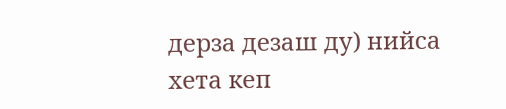дерза дезаш ду) нийса хета кеп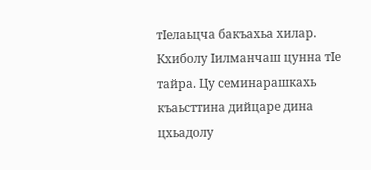тIелаьцча бакъахьа хилар. Кхиболу Iилманчаш цунна тIе тайра. Цу семинарашкахь къаьсттина дийцаре дина цхьадолу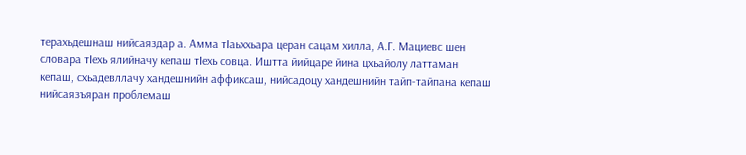терахьдешнаш нийсаяздар а. Амма тIаьххьара церан сацам хилла, А.Г. Мациевс шен словара тIехь ялийначу кепаш тIехь совца. Иштта йийцаре йина цхьайолу латтаман кепаш, схьадевллачу хандешнийн аффиксаш, нийсадоцу хандешнийн тайп-тайпана кепаш нийсаязъяран проблемаш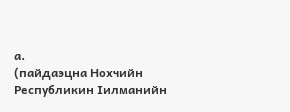а.
(пайдаэцна Нохчийн Республикин Iилманийн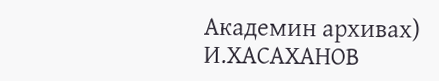Академин архивах)
И.ХАСАХАНОВ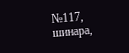№117, шинара,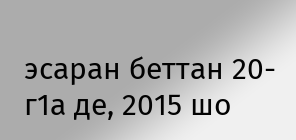эсаран беттан 20-г1а де, 2015 шо